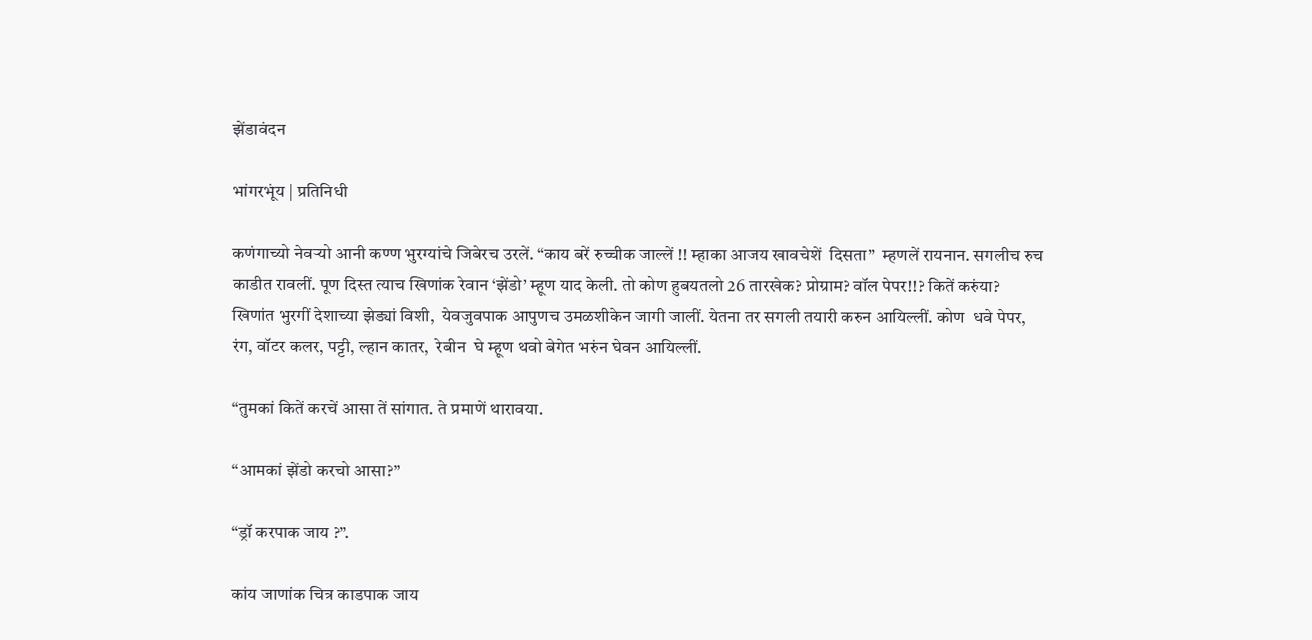झेंडावंदन

भांगरभूंय | प्रतिनिधी

कणंगाच्यो नेवऱ्यो आनी कण्ण भुरग्यांचे जिबेरच उरलें. “काय बरें रुच्चीक जाल्लें !! म्हाका आजय खावचेशें  दिसता”  म्हणलें रायनान. सगलीच रुच काडीत रावलीं. पूण दिस्त त्याच खिणांक रेवान ‘झेंडो’ म्हूण याद केली. तो कोण हुबयतलो 26 तारखेक? प्रोग्राम? वॉल पेपर!!? कितें करुंया?  खिणांत भुरगीं देशाच्या झेड्यां विशी,  येवजुवपाक आपुणच उमळशीकेन जागी जालीं. येतना तर सगली तयारी करुन आयिल्लीं. कोण  धवे पेपर, रंग, वॉटर कलर, पट्टी, ल्हान कातर,  रेबीन  घे म्हूण थवो बेगेत भरुंन घेवन आयिल्लीं.

“तुमकां कितें करचें आसा तें सांगात. ते प्रमाणें थारावया.

“आमकां झेंडो करचो आसा?”

“ड्रॉ करपाक जाय ?”.

कांय जाणांक चित्र काडपाक जाय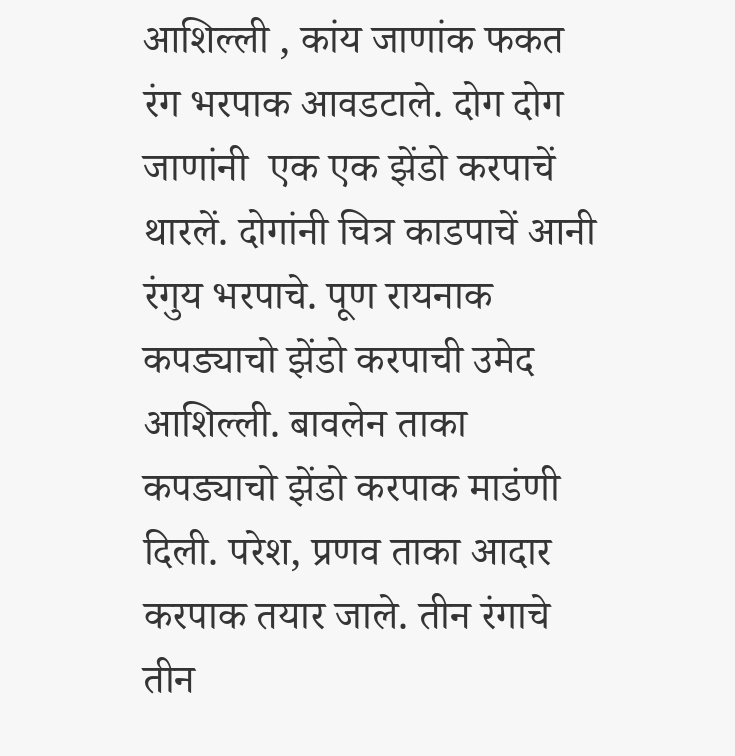आशिल्ली , कांय जाणांक फकत रंग भरपाक आवडटाले. दोग दोग जाणांनी  एक एक झेंडो करपाचें थारलें. दोगांनी चित्र काडपाचें आनी रंगुय भरपाचे. पूण रायनाक कपड्याचो झेंडो करपाची उमेद आशिल्ली. बावलेन ताका  कपड्याचो झेंडो करपाक माडंणी दिली. परेश, प्रणव ताका आदार करपाक तयार जाले. तीन रंगाचे तीन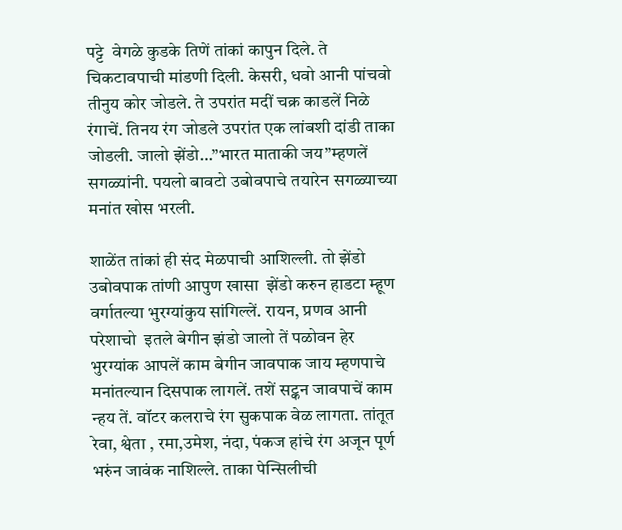पट्टे  वेगळे कुडके तिणें तांकां कापुन दिले. ते चिकटावपाची मांडणी दिली. केसरी, धवो आनी पांचवो तीनुय कोर जोडले. ते उपरांत मदीं चक्र काडलें निळे रंगाचें. तिनय रंग जोडले उपरांत एक लांबशी दांडी ताका जोडली. जालो झेंडो…”भारत माताकी जय”म्हणलें सगळ्यांनी. पयलो बावटो उबोवपाचे तयारेन सगळ्याच्या   मनांत खोस भरली.

शाळेंत तांकां ही संद मेळपाची आशिल्ली. तो झेंडो उबोवपाक तांणी आपुण खासा  झेंडो करुन हाडटा म्हूण वर्गातल्या भुरग्यांकुय सांगिल्लें. रायन, प्रणव आनी परेशाचो  इतले बेगीन झंडो जालो तें पळोवन हेर भुरग्यांक आपलें काम बेगीन जावपाक जाय म्हणपाचे मनांतल्यान दिसपाक लागलें. तशें सट्कन जावपाचें काम न्हय तें. वॉटर कलराचे रंग सुकपाक वेळ लागता. तांतूत रेवा, श्वेता , रमा,उमेश, नंदा, पंकज हांचे रंग अजून पूर्ण भरुंन जावंक नाशिल्ले. ताका पेन्सिलीची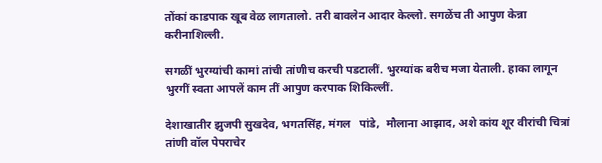तोंकां काडपाक खूब वेळ लागतालो. तरी बावलेन आदार केल्लो. सगळेंच ती आपुण केन्ना करीनाशिल्ली.

सगळीं भुरग्यांची कामां तांची तांणीच करची पडटालीं. भुरग्यांक बरीच मजा येताली. हाका लागून भुरगीं स्वता आपलें काम तीं आपुण करपाक शिकिल्लीं.

देशाखातीर झुजपी सुखदेव, भगतसिंह, मंगल   पांडे,  मौलाना आझाद, अशे कांय शूर वीरांची चित्रां  तांणी वॉल पेपराचेर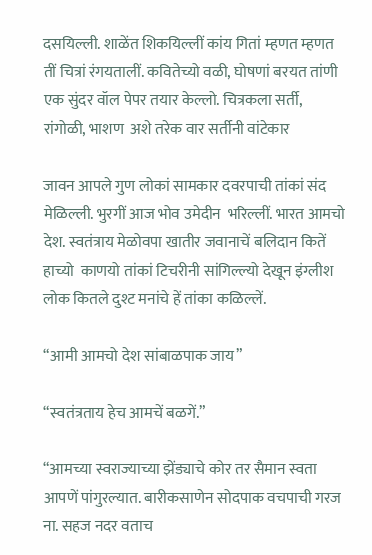दसयिल्ली. शाळेंत शिकयिल्लीं कांय गितां म्हणत म्हणत तीं चित्रां रंगयतालीं. कवितेच्यो वळी, घोषणां बरयत तांणी एक सुंदर वॉल पेपर तयार केल्लो. चित्रकला सर्ती, रांगोळी, भाशण  अशे तरेक वार सर्तीनी वांटेकार

जावन आपले गुण लोकां सामकार दवरपाची तांकां संद मेळिल्ली. भुरगीं आज भोव उमेदीन  भरिल्लीं. भारत आमचो देश. स्वतंत्राय मेळोवपा खातीर जवानाचें बलिदान कितें हाच्यो  काणयो तांकां टिचरीनी सांगिल्ल्यो देखून इंग्लीश लोक कितले दुश्ट मनांचे हें तांका कळिल्लें.

“आमी आमचो देश सांबाळपाक जाय”

“स्वतंत्रताय हेच आमचें बळगें.”

“आमच्या स्वराज्याच्या झेंड्याचे कोर तर सैमान स्वता आपणें पांगुरल्यात. बारीकसाणेन सोदपाक वचपाची गरज ना. सहज नदर वताच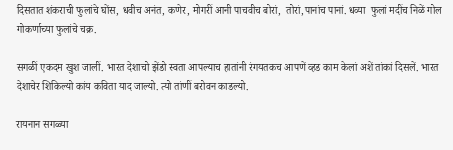दिसतात शंकराची फुलांचे घोंस, धवीच अनंत, कणेर, मोगरीं आनी पाचवीच बोरां,  तोरां,पानांच पानां. धव्या  फुलां मदींच निळें गोल गोकर्णाच्या फुलांचे चक्र.

सगळीं एकदम खुश जालीं. भारत देशाचो झेंडो स्वता आपल्याच हातांनी रंगयतकच आपणें व्हड काम केलां अशें तांकां दिसलें. भारत देशाचेर शिकिल्यो कांय कविता याद जाल्यो. त्यो तांणीं बरोवन काडल्यो.

रायनान सगळ्या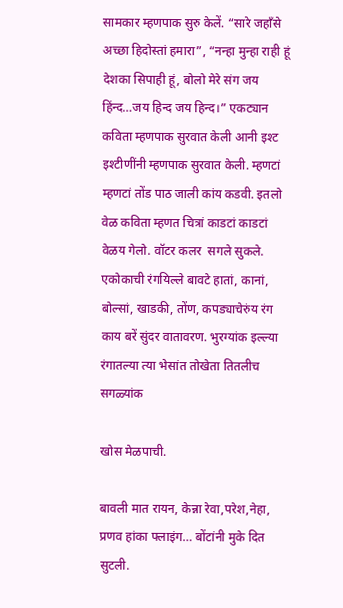सामकार म्हणपाक सुरु केलें. “सारे जहॉंसे अच्छा हिदोस्तां हमारा”, “नन्हा मुन्हा राही हूं देशका सिपाही हूं, बोलो मेरे संग जय हिंन्द…जय हिन्द जय हिन्द।” एकट्यान कविता म्हणपाक सुरवात केली आनी इश्ट इश्टीणींनी म्हणपाक सुरवात केली. म्हणटां म्हणटां तोंड पाठ जाली कांय कडवी. इतलो वेळ कविता म्हणत चित्रां काडटां काडटां वेळय गेलो. वॉटर कलर  सगले सुकले. एकोकाची रंगयिल्ले बावटे हातां, कानां, बोल्सां, खाडकी, तोंण, कपड्याचेरुंय रंग काय बरें सुंदर वातावरण. भुरग्यांक इल्ल्या रंगातल्या त्या भेसांत तोखेता तितलीच सगळ्यांक

खोस मेळपाची.

बावली मात रायन, केन्ना रेवा,परेश,नेहा, प्रणव हांका फ्लाइंग… बोंटांनी मुके दित सुटली.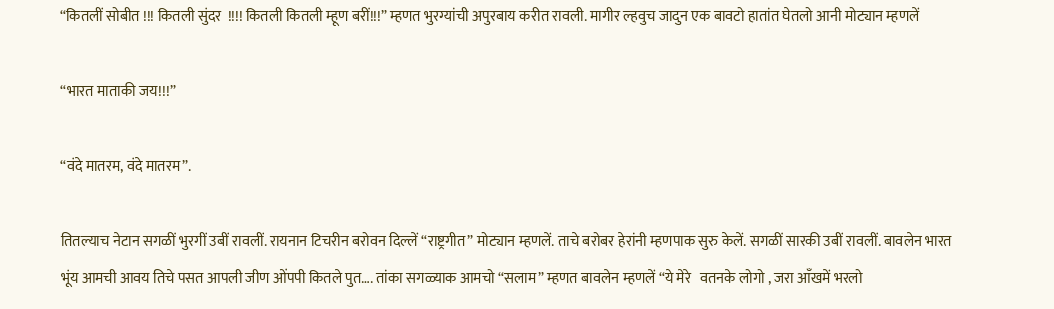“कितलीं सोबीत !!! कितली सुंदर  !!!! कितली कितली म्हूण बरीं!!!” म्हणत भुरग्यांची अपुरबाय करीत रावली. मागीर ल्हवुच जादुन एक बावटो हातांत घेतलो आनी मोट्यान म्हणलें

“भारत माताकी जय!!!”

“वंदे मातरम, वंदे मातरम”.

तितल्याच नेटान सगळीं भुरगीं उबीं रावलीं. रायनान टिचरीन बरोवन दिल्लें “राष्ट्रगीत” मोट्यान म्हणलें. ताचे बरोबर हेरांनी म्हणपाक सुरु केलें. सगळीं सारकी उबीं रावलीं. बावलेन भारत भूंय आमची आवय तिचे पसत आपली जीण ओंपपी कितले पुत…. तांका सगळ्याक आमचो “सलाम” म्हणत बावलेन म्हणलें “ये मेरे   वतनके लोगो , जरा आँखमें भरलो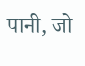पानी, जो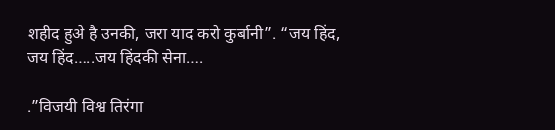शहीद हुअे है उनकी, जरा याद करो कुर्बानी”. “जय हिंद, जय हिंद…..जय हिंदकी सेना….

.”विजयी विश्व तिरंगा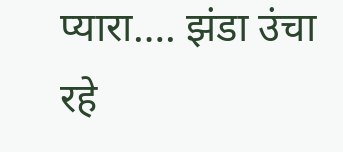प्यारा…. झंडा उंचा रहे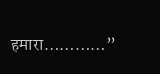हमारा…………”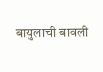बायुलाची बावली